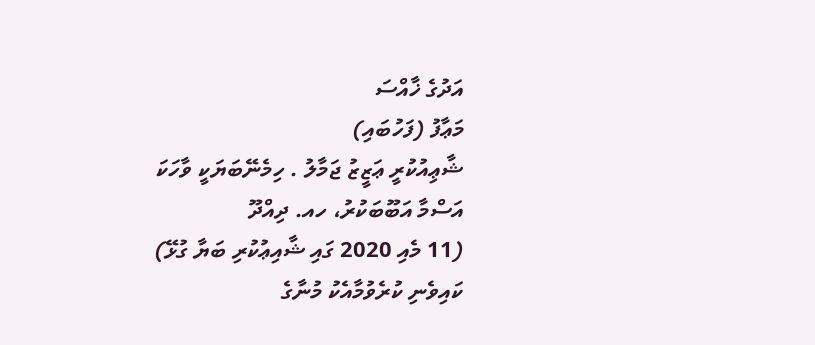އަދުގެ ޚާއްސަ
މަޢާފު (ފަހުބައި)
ޝާޢިއުކުރީ ޢަޒީޒު ޖަމާލު . ހިމެނޭބަޔަކީ ވާހަކަ
އަސްމާ އަބޫބަކުރު، ހއ. ދިއްދޫ
(11 މެއި 2020 ގައި ޝާއިޢުކުރި ބަޔާ ގުޅޭ)
ކައިވެނި ކުރެވުމާއެކު މުނާގެ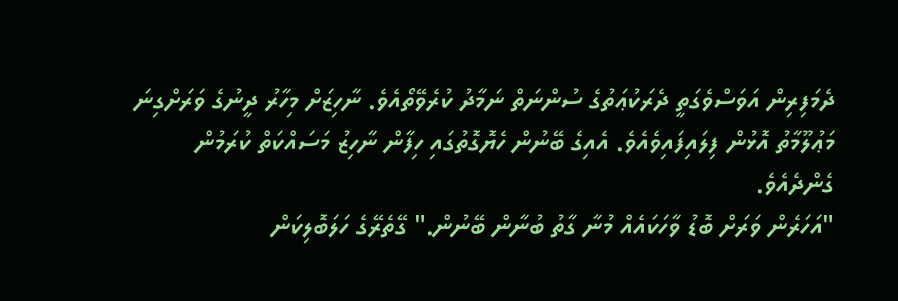ދެމަފިރިން އަވަސްވެގަތީ ދެރަކުޢަތުގެ ސުންނަތް ނަމާދު ކުރެވޭތޯއެވެ. ނާހިޒަށް މިހާރު ދީނުގެ ވަރަށްގިނަ މަޢުލޫމާތު އޮޅުން ފިލައިފައިވެއެވެ. އެއިގެ ބޭނުން ހެޔޮގޮތުގައި ހިފާން ނާހިޒު މަސައްކަތް ކުރަމުން ގެންދެއެވެ.
"އަހަރެން ވަރަށް ބޮޑު ވާހަކައެއް މުނާ ގާތު ބުނާން ބޭނުން." ގޭތެރޭގެ ހަލަބޮލިކަން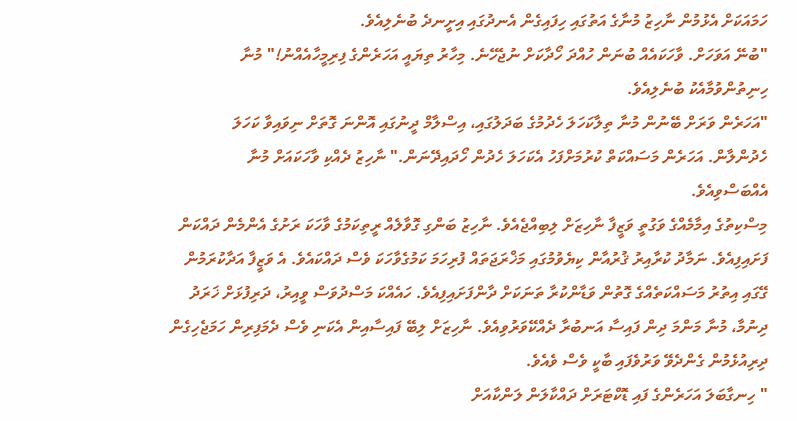ހަމައަކަށް އެޅުމުން ނާހިޒު މުނާގެ އަތުގައި ހިފައިގެން އެނދުގައި އިށީނދެ ބުނެލިއެވެ.
"ބުނޭ އަވަހަށް. ވާހަކައެއް ބުނަން ހުއްދަ ހޯދާކަށް ނުޖެހޭނެ. މިހާރު ތިޔައީ އަހަރެންގެ ފިރިމީހާއެއްނު!" މުނާ ހިނިތުންވުމާއެކު ބުނެލިއެވެ.
"އަހަރެން ވަރަށް ބޭނުން މުނާ ތިލާކަހަލަ ހެދުމުގެ ބަދަލުގައި، އިސްލާމް ދީނުގައި އޮންނަ ގޮތަށް ނިވައިވާ ކަހަލަ ހެދުންލާން. އަހަރެން މަސައްކަތް ކުރުމަށްފަހު އެކަހަލަ ހެދުން ހޯދައިދޭނަން." ނާހިޒު ދެއްކި ވާހަކައަށް މުނާ އެއްބަސްވިއެވެ.
މިސްކިތުގެ އިމާމެއްގެ ވަގުތީ ވަޒީފާ ނާހިޒަށް ލިބިއްޖެއެވެ. ނާހިޒު ބަންގި ގޮވާލެއް ރީތިކަމުގެ ވާހަކަ ރަށުގެ އެންމެން ދައްކަން ފަށައިފިއެވެ. ނަމާދު ކުރާއިރު ޤުރުއާން ކިޔެވުމުގައި މަޚްރަޖަތައް ފުރިހަމަ ކަމުގެވާހަކަ ވެސް ދައްކައެވެ. އެ ވަޒީފާ އަދާކުރަމުން ގޭގައި އިތުރު މަސައްކަތެއްގެ ގޮތުން ވަޑާންކުރާ ތަނަކަށް ދާންފަށައިފިއެވެ. ހައެއްކަ މަސްދުވަސް ވީއިރު، ދަރިފުޅަށް ޚަރަދު ދިނުމާ، މުނާ މަންމަ ދިން ފައިސާ އަނބުރާ ދެއްކޭވަރުވިއެވެ. ނާހިޒަށް ލިބޭ ފައިސާއިން އެކަނި ވެސް ދެމަފިރިން ހަމަޖެހިގެން ދިރިއުޅެމުން ގެންދެވޭ ވަރުވެފައި ބާކީ ވެސް ވެއެވެ.
" ހިނގާބަލަ އަހަރެންގެ ފައި ޑޮކްޓަރަށް ދައްކާލަން ލަންކާއަށް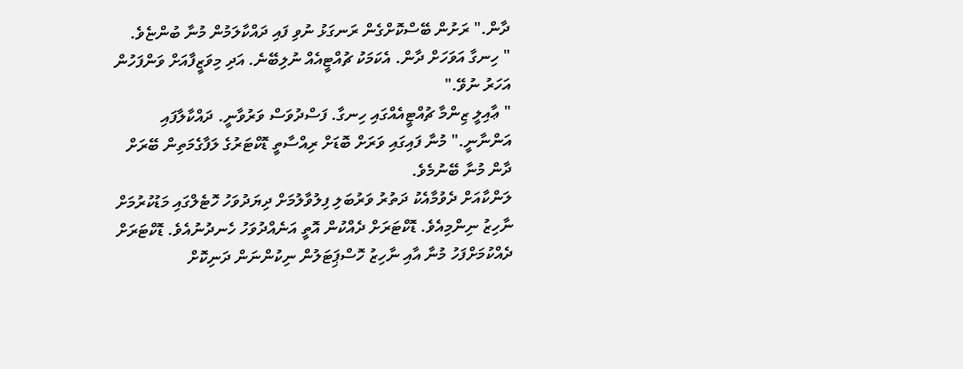ދާން." ރަށުން ބޭސްކޮށްގެން ރަނގަޅު ނުވި ފައި ދައްކާލަމުން މުނާ ބުންޏެވެ.
" ހިނގާ އަވަހަށް ދާން. އެކަމަކު ޗުއްޓީއެއް ނުލިބޭނެ. އަދި މިވަޒީފާއަށް ވަންފަހުން އަހަރު ނުވޭ."
" ޢާއިލީ ޒިންމާ ޗުއްޓީއެއްގައި ހިނގާ. ފަސްދުވަސް ވަރުވާނީ. ދައްކާލާފައި އަންނާނީ." މުނާ ފައިގައި ވަރަށް ބޮޑަށް ރިއްސާތީ ޑޮކްޓަރުގެ ލަފާގެމަތިން ބޭރަށް ދާން މުނާ ބޭނުމެވެ.
ލަންކާއަށް ދެވުމާއެކު ދަތުރު ވަރުބަލި ފިލުވާލުމަށް ދިޔަދުވަހު ހޮޓެލްގައި މަޑުކުރުމަށް ނާހިޒު ނިންމިއެވެ. ޑޮކްޓަރަށް ދެއްކުން އޮތީ އަނެއްދުވަހު ހެނދުނުއެވެ. ޑޮކްޓަރަށް ދެއްކުމަށްފަހު މުނާ އާއި ނާހިޒު ހޮސްޕިަޓަލުން ނިކުންނަން ދަނިކޮށް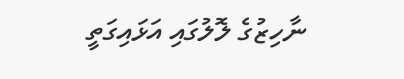ނާހިޒުގެ ލޮލުގައި އަޅައިގަތީ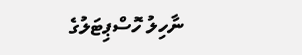ނާހިލު ހޮސްޕިޓަލުގެ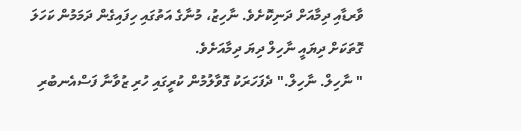ވާރޑާއި ދިމާއަށް ދަނިކޮށެވެ. ނާހިޒު، މުނާގެ އަތުގައި ހިފައިގެން ދަމަމުން ކަހަލަ ގޮތަކަށް ދިޔައީ ނާހިލް ދިޔަ ދިމާއަށެވެ.
" ނާހިލް. ނާހިލް." ދެފަހަރަކު ގޮވާލުމުން ކުރީގައި ހުރި ޒުވާނާ ފަސްއެނބުރި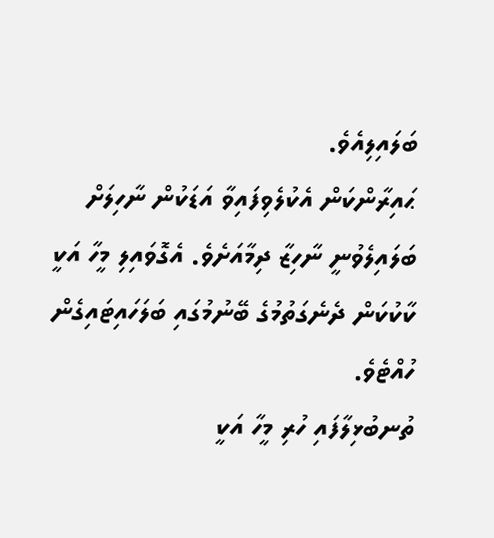ބަލައިލިއެވެ.
ޙައިރާންކަން އެކުލެވިފައިވާ އަޑަކުން ނާހިލަށް ބަލައިލެވުނީ ނާހިޒާ ދިމާއަށެވެ. އެގޮވައިލި މީހާ އަކީ ކާކުކަން ދެނެގަތުމުގެ ބޭނުމުގައި ބަލަހައިޓައިގެން ހުއްޓެވެ.
ތުނބުޅިލާފައި ހުރި މީހާ އަކީ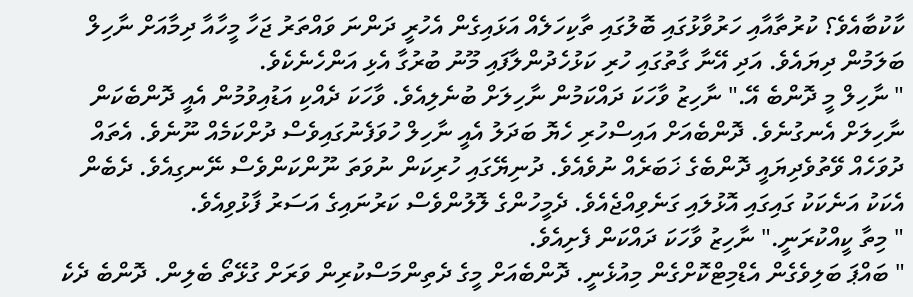ކާކުބާއެވެ؟ ކުރުތާއާއި ހަރުވާޅުގައި ބޮލުގައި ތާކިހަލެއް އަޅައިގެން އެހުރީ ދަންނަ ވައްތަރު ޖަހާ މީހާއާ ދިމާއަށް ނާހިލް ބަލަމުން ދިޔައެވެ. އަދި އޭނާ ގާތުގައި ހުރި ކަޅުހެދުންލާފައި މޫނު ބުރުގާ އެޅި އަންހެނެކެވެ.
" ނާހިލް މީ ދޮންބެ އޭ." ނާހިޒު ވާހަކަ ދައްކަމުން ނާހިލަށް ބުނެލިއެވެ. ވާހަކަ ދެއްކި އަޑުއިވުމުން އެއީ ދޮންބެކަން ނާހިލަށް އެނގުނެވެ. ދޮންބެއަށް އައިސްހުރި ހެޔޮ ބަދަލު އެއީ ނާހިލް ހުވަފެނުގައިވެސް ދުށްކަމެއް ނޫނެވެ. އެތައް ދުވަހެއް ވޭތުވެދިޔައީ ދޮންބެގެ ޚަބަރެއް ނުވެއެވެ. ދުނިޔޭގައި ހުރިކަން ނުވަތަ ނޫންކަންވެސް ނޭނގިއެވެ. ދެބެން އެކަކު އަނެކަކު ގައިގައި އޮޅުލައި ގަނެވިއްޖެއެވެ. ދެމީހުންގެ ލޮލުންވެސް ކަރުނައިގެ އަސަރު ފާޅުވިއެވެ.
" މިތާ ކީއްކުރަނީ." ނާހިޒު ވާހަކަ ދައްކަން ފެށިއެވެ.
" ބައްޕަ ބަލިވެގެން އެޑްމިޓްކޮށްގެން މިއުޅެނީ. ދޮންބެއަށް މީގެ ދެތިންމަސްކުރިން ވަރަށް ގުޅޭތޯ ބެލިން. ދޮންބެ ދެކެ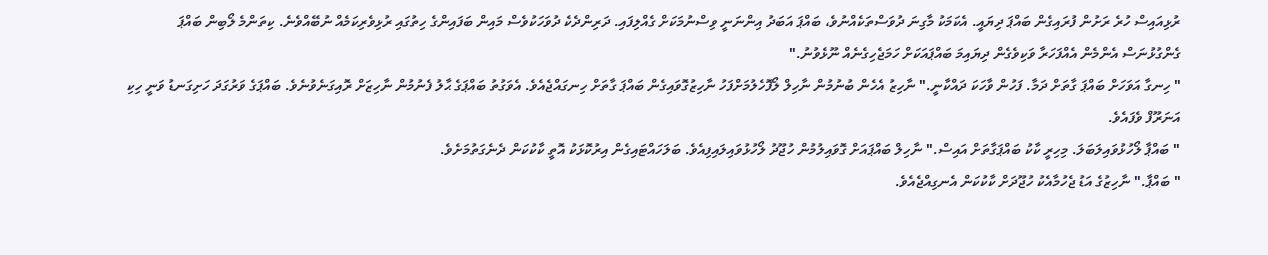ރުޅިއައިސް ހުރެ ރަށުން ފުރައިގެން ބައްޕަ ދިޔައީ. އެކަމަކު މާގިނަ ދުވަސްތަކެއްނުވެ، ބައްޕަ އަބަދު އިންނަނީ ވިސްނުމަކަށް ގެއްލިފައި. ދަރިންދެކެ ދުވަހަކުވެސް މައިން ބަފައިންގެ ހިތުގައި ރުޅިވެރިކަމެއް ނުބޭއްވެނެ. ކިތަންމެ ލޯބިން ބައްޕަ ގެންގުޅުނަސް އެންމެން އެއްފަހަރާ ވަކިވެގެން ދިޔައިމަ ބައްޕައަކަށް ހަމަޖެހިގެނެއް ނޫޅެވުނު."
" ހިނގާ އަވަހަށް ބައްޕަ ގާތަށް ދަމާ. ފަހުން ވާހަކަ ދައްކާނީ." ނާހިޒު އެހެން ބުނުމުން ނާހިލް ލޯފޮހެލުމަށްފަހު ނާހިޒުގޮވައިގެން ބައްޕަ ގާތަށް ހިނގައްޖެއެވެ. އެވަގުތު ބައްޕަގެ ޙާލު ފެނުމުން ނާހިޒަށް ރޮއިގަނެވުނެވެ. ބައްޕަގެ ވަރުގަދަ ހަށިގަނޑު ވަނީ ހިކި އަނަރޫފް ވެފައެވެ.
" ބައްޕާ ލޯހުޅުވައިލަބަލަ. މިހިރީ ކާކު ބައްޕަގާތަށް އައިސް." ނާހިލް ބައްޕައަށް ގޮވައިލުމުން ހުޖޫދު ލޯހުޅުވައިލައިފިއެވެ. ބަލަހައްޓައިގެން އިރުކޮޅަކު އޮތީ ކާކުކަން ދެނެގަތުމަށެވެ.
" ބައްޕާ." ނާހިޒުގެ އަޑު ޖެހުމާއެކު ހުޖޫދަށް ކާކުކަން އެނގިއްޖެއެވެ.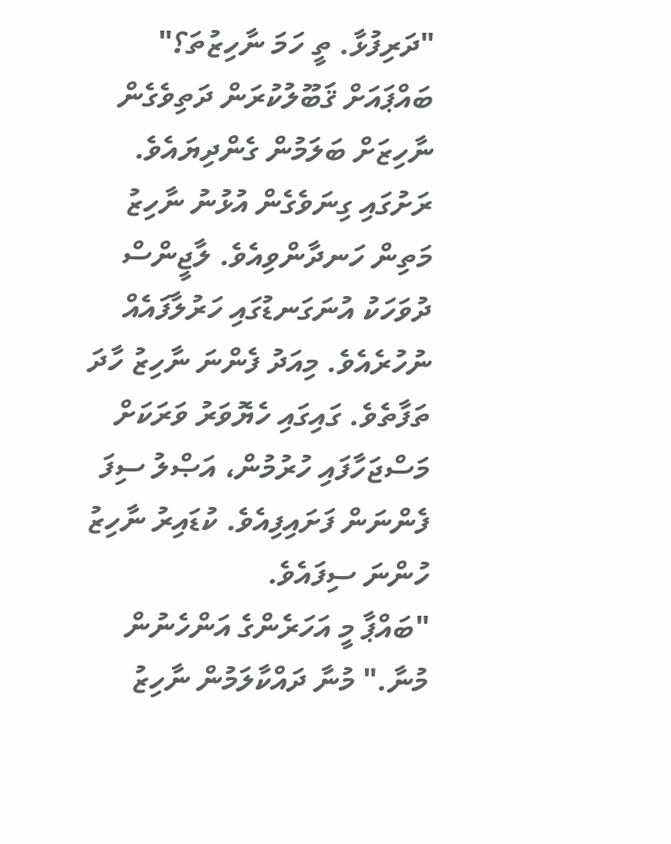"ދަރިފުޅާ. ތީ ހަމަ ނާހިޒުތަ؟" ބައްޕައަށް ޤަބޫލުކުރަން ދަތިވެގެން ނާހިޒަށް ބަލަމުން ގެންދިޔައެވެ. ރަށުގައި ގިނަވެގެން އުޅުނު ނާހިޒު މަތިން ހަނދާންވިއެވެ. ލާޖީންސް ދުވަހަކު އުނަގަނޑުގައި ހަރުލާފައެއް ނުހުރެއެވެ. މިއަދު ފެންނަ ނާހިޒު ހާދަ ތަފާތެވެ. ގައިގައި ހެޔޮވަރު ވަރަކަށް މަސްޖަހާފައި ހުރުމުން، އަޞްލު ސިފަ ފެންނަން ފަށައިފިއެވެ. ކުޑައިރު ނާހިޒު ހުންނަ ސިފައެވެ.
"ބައްޕާ މީ އަހަރެންގެ އަންހެނުން މުނާ." މުނާ ދައްކާލަމުން ނާހިޒު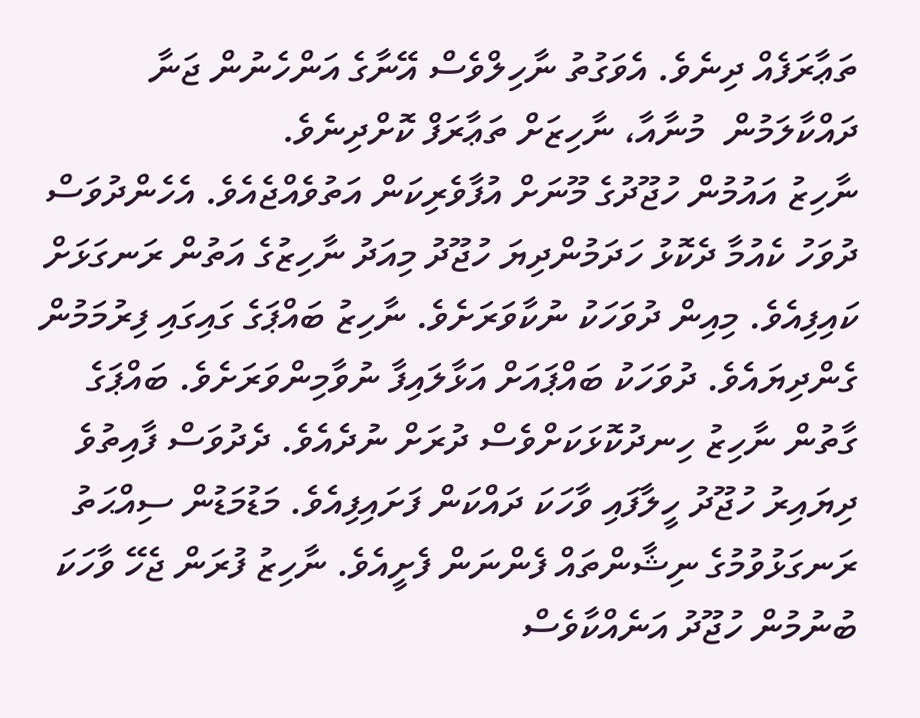ތަޢާރަފެއް ދިނެވެ. އެވަގުތު ނާހިލްވެސް އޭނާގެ އަންހެނުން ޖަނާ ދައްކާލަމުން  މުނާއާ، ނާހިޒަށް ތަޢާރަފް ކޮށްދިނެވެ.
ނާހިޒު އައުމުން ހުޖޫދުގެ މޫނަށް އުފާވެރިކަން އަތުވެއްޖެއެވެ. އެހެންދުވަސް ދުވަހު ކެއުމާ ދެކޮޅު ހަދަމުންދިޔަ ހުޖޫދު މިއަދު ނާހިޒުގެ އަތުން ރަނގަޅަށް ކައިފިއެވެ. މިއިން ދުވަހަކު ނުކާވަރަށެވެ. ނާހިޒު ބައްޕަގެ ގައިގައި ފިރުމަމުން ގެންދިޔައެވެ. ދުވަހަކު ބައްޕައަށް އަޅާލައިފާ ނުވާމިންވަރަށެވެ. ބައްޕަގެ ގާތުން ނާހިޒު ހިނދުކޮޅަކަށްވެސް ދުރަށް ނުދެއެވެ. ދެދުވަސް ފާއިތުވެ ދިޔައިރު ހުޖޫދު ހީލާފައި ވާހަކަ ދައްކަން ފަށައިފިއެވެ. މަޑުމަޑުން ސިއްޙަތު ރަނގަޅުވުމުގެ ނިޝާންތައް ފެންނަން ފެށީއެވެ. ނާހިޒު ފުރަން ޖެހޭ ވާހަކަ ބުނުމުން ހުޖޫދު އަނެއްކާވެސް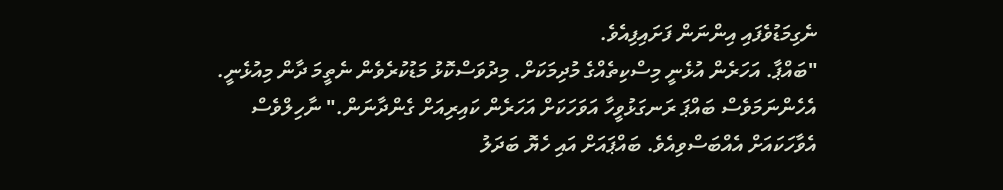ނެގިމަޑުވެފައި އިންނަން ފަށައިފިއެވެ.
"ބައްޕާ. އަހަރެން އުޅެނީ މިސްކިތެއްގެ މުދިމަކަށް. މިދުވަސްކޮޅު މަޑުކުރެވެން ނެތީމަ ދާން މިއުޅެނީ. އެހެންނަމަވެސް ބައްޕަ ރަނގަޅުވީހާ އަވަހަކަށް އަހަރެން ކައިރިއަށް ގެންދާނަން." ނާހިލްވެސް އެވާހަކައަށް އެއްބަސްވިއެވެ. ބައްޕައަށް އައި ހެޔޮ ބަދަލު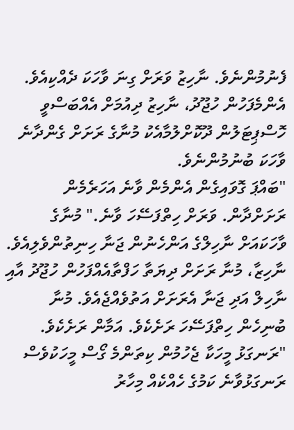ފެނުމުންނެވެ. ނާހިޒު ވަރަށް ގިނަ ވާހަކަ ދެއްކިއެވެ. އެންމެފަހުން ހުޖޫދު، ނާހިޒު ދިއުމަށް އެއްބަސްވީ ހޮސްޕިޓަލުން ދޫކޮށްލުމާއެކު މުނާގެ ރަށަށް ގެންދާނެ ވާހަކަ ބުނުމުންނެވެ.
"ބައްޕަ ގޮވައިގެން އެންމެން ވާނެ އަހަރެމެން ރަށަށްދާން. ވަރަށް ހިތްފަސޭހަ ވާނެ." މުނާގެ ވާހަކައަށް ނާހިލްގެ އަންހެނުން ޖަނާ ހިނިތުންވެލިއެވެ.
ނާހިޒާ، މުނާ ރަށަށް ދިޔަތާ ހަފްތާއެއްފަހުން ހުޖޫދު އާއި ނާހިލް އަދި ޖަނާ އެރަށަށް އަތުވެއްޖެއެވެ. މުނާ ބުނިހެން ހިތްފަސޭހަ ރަށެކެވެ. އަމާން ރަށެކެވެ.
"ރަނގަޅު މީހަކާ ޖެހުމުން ކިތަންމެ ގޯސް މީހަކުވެސް ރަނގަޅުވާނެ ކަމުގެ ހެއްކެއް މިހާރު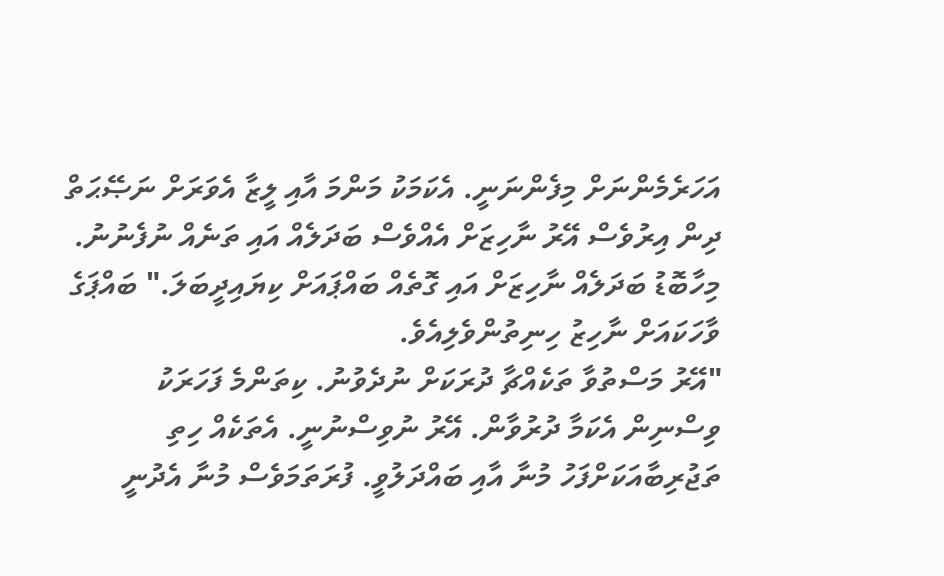އަހަރެމެންނަށް މިފެންނަނީ. އެކަމަކު މަންމަ އާއި ލީޒާ އެވަރަށް ނަޞޭޙަތް ދިން އިރުވެސް އޭރު ނާހިޒަށް އެއްވެސް ބަދަލެއް އައި ތަނެއް ނުފެނުނު. މިހާބޮޑު ބަދަލެއް ނާހިޒަށް އައި ގޮތެއް ބައްޕައަށް ކިޔައިދީބަލަ." ބައްޕަގެ ވާހަކައަށް ނާހިޒު ހިނިތުންވެލިއެވެ.
"އޭރު މަސްތުވާ ތަކެއްޗާ ދުރަކަށް ނުދެވުނު. ކިތަންމެ ފަހަރަކު ވިސްނިން އެކަމާ ދުރުވާން. އޭރު ނުވިސްނުނީ. އެތަކެއް ހިތި ތަޖުރިބާއަކަށްފަހު މުނާ އާއި ބައްދަލުވީ. ފުރަތަމަވެސް މުނާ އެދުނީ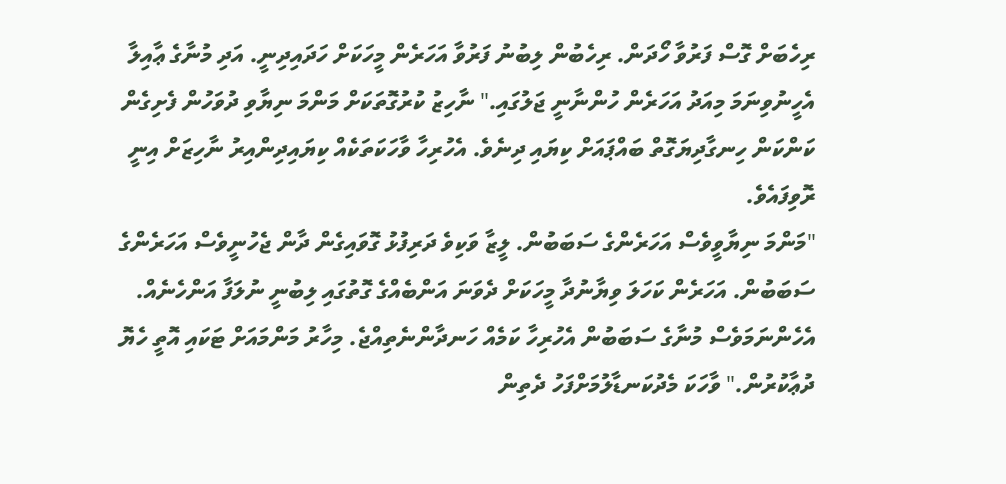ރިހެބަށް ގޮސް ފަރުވާ ހޯދަން. ރިހެބުން ލިބުނު ފަރުވާ އަހަރެން މީހަކަށް ހަދައިދިނީ. އަދި މުނާގެ ޢާއިލާ އެހީނުވިނަމަ މިއަދު އަހަރެން ހުންނާނީ ޖަލުގައި." ނާހިޒު ކުރުގޮތަކަށް މަންމަ ނިޔާވި ދުވަހުން ފެށިގެން ކަންކަން ހިނގާދިޔަގޮތް ބައްޕައަށް ކިޔައި ދިނެވެ. އެހުރިހާ ވާހަކަތަކެއް ކިޔައިދިންއިރު ނާހިޒަށް އިނީ ރޮވިފައެވެ.
"މަންމަ ނިޔާވީވެސް އަހަރެންގެ ސަބަބުން. ލީޒާ ވަކިވެ ދަރިފުޅު ގޮވައިގެން ދާން ޖެހުނީވެސް އަހަރެންގެ ސަބަބުން. އަހަރެން ކަހަލަ ވިޔާނުދާ މީހަކަށް ދެވަނަ އަންބެއްގެ ގޮތުގައި ލިބުނީ ނުލަފާ އަންހެނެއް. އެހެންނަމަވެސް މުނާގެ ސަބަބުން އެހުރިހާ ކަމެއް ހަނދާންނެތިއްޖެ. މިހާރު މަންމައަށް ޓަކައި އޮތީ ހެޔޮ ދުޢާކުރުން." ވާހަކަ މެދުކަނޑާލުމަށްފަހު ދެތިން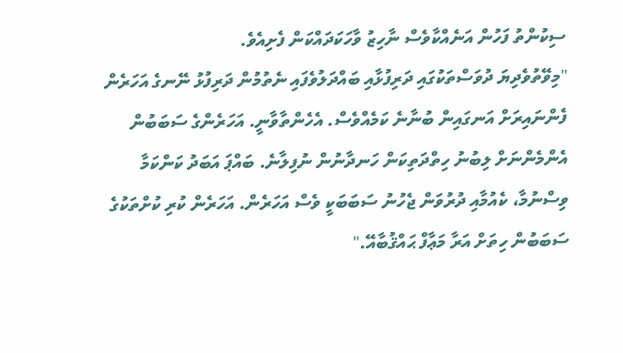ސިކުންތު ފަހުން އަނެއްކާވެސް ނާހިޒު ވާހަކަދައްކަން ފެށިއެވެ.
"މިވޭތުވެދިޔަ ދުވަސްތަކުގައި ދަރިފުޅާއި ބައްދަލުވެފައި ނެތުމުން ދަރިފުޅު ނޭނގެ އަހަރެން ފެންނައިރަށް އަނގައިން ބުނާނެ ކަމެއްވެސް. އެހެންތާވާނީ. އަހަރެންގެ ސަބަބުން އެންމެންނަށް ލިބުނު ހިތްދަތިކަން ހަނދާނުން ނުފިލާނެ. ބައްޕަ އަބަދު ކަންކަމާ ވިސްނުމާ، ކެއުމާއި ދުރުވަން ޖެހުނު ސަބަބަކީ ވެސް އަހަރެން. އަހަރެން ކުރި ކުށްތަކުގެ ސަބަބުން ހިތަށް އަރާ މަޢާފް ޙައްޤުބާއޭ."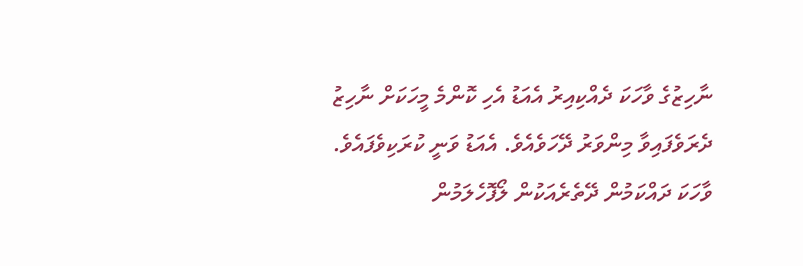ނާހިޒުގެ ވާހަކަ ދެއްކިއިރު އެއަޑު އެހި ކޮންމެ މީހަކަށް ނާހިޒު ދެރަވެފައިވާ މިންވަރު ދޭހަވެއެވެ. އެއަޑު ވަނީ ކުރަކިވެފައެވެ. ވާހަކަ ދައްކަމުން ދޭތެރެއަކުން ލޯފޮހެލަމުން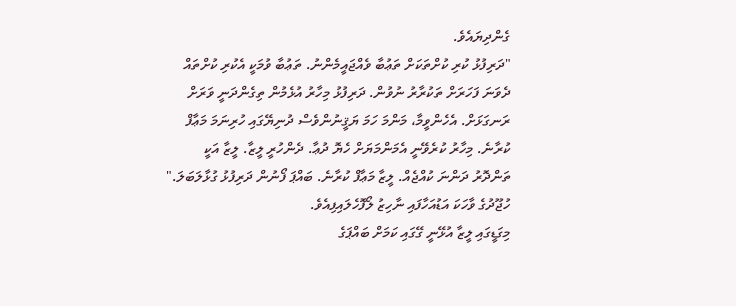ގެންދިޔައެވެ.
"ދަރިފުޅު ކުރި ކުށްތަކަށް ތަޢުބާ ވެއްޖައީމެންނު. ތަޢުބާ ވުމަކީ އެކުރި ކުށްތައް ދެވަނަ ފަހަރަށް ތަކުރާރު ނުވުން. ދަރިފުޅު މިހާރު އުޅެމުން ތިގެންދަނީ ވަރަށް ރަނގަޅަށް. އެހެންވީމާ، މަންމަ ހަމަ ޔަޤީނުންވެސް ދުނިޔޭގައި ހުރިނަމަ މަޢާފް ކުރާނެ. މިހާރު ކުރެވޭނީ އެމަންމަޔަށް ހެޔޮ ދުޢާ. ދެންހުރީ ލީޒާ. ލީޒާ އަކީ ތަންދޮރު ދަންނަ ކުއްޖެއް. ލީޒާ މަޢާފް ކުރާނެ. ބައްޕަ ފޯނުން ދަރިފުޅު ގުޅާލަބަލަ." ހުޖޫދުގެ ވާހަކަ އަޑުއަހާފައި ނާހިޒު ލޯފޮހެލައިފިއެވެ.
މިގަޑީގައި ލީޒާ އުޅޭނީ ގޭގައި ކަމަށް ބައްޕަގެ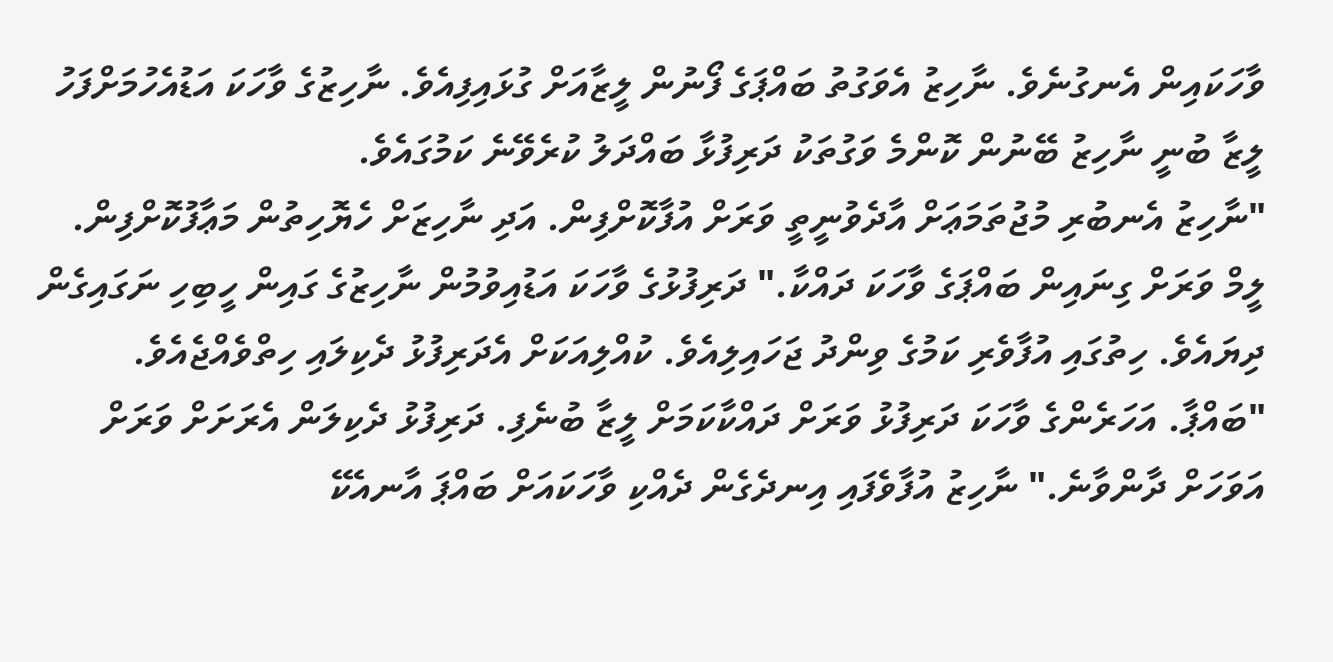ވާހަކައިން އެނގުނެވެ. ނާހިޒު އެވަގުތު ބައްޕަގެ ފޯނުން ލީޒާއަށް ގުޅައިފިއެވެ. ނާހިޒުގެ ވާހަކަ އަޑުއެހުމަށްފަހު ލީޒާ ބުނީ ނާހިޒު ބޭނުން ކޮންމެ ވަގުތަކު ދަރިފުޅާ ބައްދަލު ކުރެވޭނެ ކަމުގައެވެ.
"ނާހިޒު އެނބުރި މުޖުތަމަޢަށް އާދެވުނީތީ ވަރަށް އުފާކޮށްފިން. އަދި ނާހިޒަށް ހެޔޮހިތުން މަޢާފުކޮށްފިން. ލީމް ވަރަށް ގިނައިން ބައްޕަގެ ވާހަކަ ދައްކާ." ދަރިފުޅުގެ ވާހަކަ އަޑުއިވުމުން ނާހިޒުގެ ގައިން ހީބިހި ނަގައިގެން ދިޔައެވެ. ހިތުގައި އުފާވެރި ކަމުގެ ވިންދު ޖަހައިލިއެވެ. ކުއްލިއަކަށް އެދަރިފުޅު ދެކިލައި ހިތްވެއްޖެއެވެ.
"ބައްޕާ. އަހަރެންގެ ވާހަކަ ދަރިފުޅު ވަރަށް ދައްކާކަމަށް ލީޒާ ބުނެފި. ދަރިފުޅު ދެކިލަން އެރަށަށް ވަރަށް އަވަހަށް ދާންވާނެ." ނާހިޒު އުފާވެފައި އިނދެގެން ދެއްކި ވާހަކައަށް ބައްޕަ އާނއެކޭ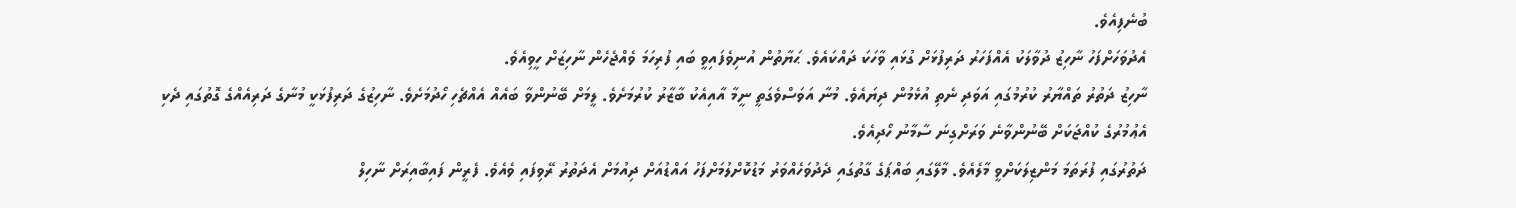ބުނެފިއެވެ.
އެދުވަހަށްފަހު ނާހިޒު ދުވާލަކު އެއްފަހަރު ދަރިފުޅަށް ގުޅައި ވާހަކަ ދައްކައެވެ. ޙަޔާތުން އުނިވެފައިވީ ބައި ފުރިހަމަ ވެއްޖެހެން ނާހިޒަށް ހީވިއެވެ.
ނާހިޒު ދަތުރު ތައްޔާރު ކުރުމުގައި އަވަދި ނެތި އުޅެމުން ދިޔައެވެ. މުނާ އަވަސްވެގަތީ ނީމާ އާއިއެކު ބާޒާރު ކުރުމަށެވެ. ލީމަށް ބޭނުންވާ ބައެއް އެއްޗެހި ހޯދުމަށެވެ. ނާހިޒުގެ ދަރިފުޅަކީ މުނާގެ ދަރިއެއްގެ ގޮތުގައި ދެކި އެޢުމުރުގެ ކުއްޖަކަށް ބޭނުންވާނެ ވަރަށްގިނަ ސާމާނު ހޯދިއެވެ.
ދަތުރުގައި ފުރަތަމަ މަންޒިލަކަށްވީ މާލެއެވެ. މާލޭގައި ބައްޕަގެ ގާތުގައި ދެދުވަހެއްވަރު މަޑުކޮށްލުމަށްފަހު އައްޑުއަށް ދިއުމަށް އެދަތުރު ރޭވިފައި ވެއެވެ. ފެރީން ފައިބާއިރަށް ނާހިލް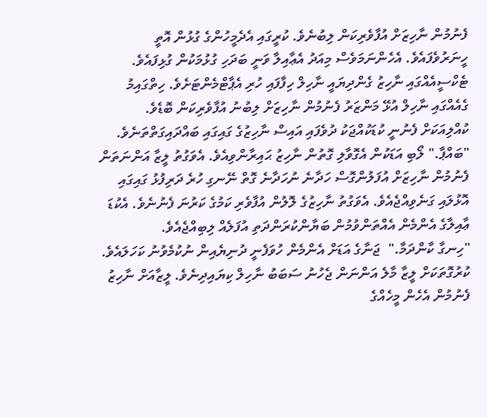ފެނުމުން ނާހިޒަށް އުފާވެރިކަން ލިބުނެވެ. ކުރީގައި އެދެމީހުންގެ ގުޅުން އޮތީ ހީނަރުވެފައެވެ. އެހެންނަމަވެސް މިއަދު އެޢާއިލާ ވަނީ ބަދަހި ގުޅުމަކުން ގުޅިފައެވެ.
ޓެކްސީއެއްގައި ނާހިޒު ގެންދިޔައީ ނާހިލް ހިފާފައި ހުރި އެޕާޓްމެންޓަށެވެ. ހިތްގައިމު ގެއެއްގައި ނާހިލް އުޅޭ މަންޒަރު ފެނުމުން ނާހިޒަށް ލިބުނު އުފާވެރިކަން ބޮޑެވެ. ކުއްލިއަކަށް ފެނުނީ ކުޑަކުއްޖަކު ދުވެފައި އައިސް ނާހިޒުގެ ގައިގައި ބައްދައިގަތްތަނެވެ.
"ބައްޕާ." ލޯބި އަޑަކުން އެގޮވާލި ގޮތުން ނާހިޒު ޙައިރާންވިއެވެ. އެވަގުތު ލީޒާ އަންނަތަން ފެނުމުން ނާހިޒަށް އުފަލުންގޮސް ހަދާނެ ނުހަދާނެ ގޮތް ނޭނގި ހުރެ ދަރިފުޅު ގައިގައި އޮޅުލައި ގަނެވިއްޖެއެވެ. އެވަގުތު ނާހިޒުގެ ލޮލުން އުފާވެރި ކަމުގެ ކަރުނަ ފެނުނެވެ. އެކުޑަ ޢާއިލާގެ އެންމެން އެއްތަންވުމުން ބަޔާންކުރަންދަތި އުފަލެއް ލިބިއްޖެއެވެ.
"ހިނގާ ކާންދަމާ."  ޖަނާގެ އަޑަށް އެންމެން ހުވަފެނީ ދުނިޔެއިން ނުކުމެވުނު ކަހަލައެވެ. ކުރުގޮތަކަށް ލީޒާ މާލެ އަންނަން ޖެހުނު ސަބަބު ނާހިލް ކިޔައިދިނެވެ. ލީޒާއަށް ނާހިޒު ފެނުމުން އެހެން މީހެއްގެ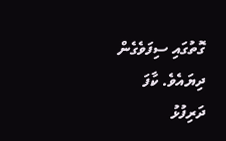ގޮތުގައި ސިފަވެގެން ދިޔައެވެ. ކާފަ ދަރިފުޅު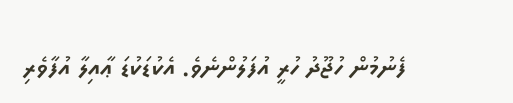ފެނުމުން ހުޖޫދު ހުރީ އުފަލުންނެވެ. އެކުޑަކުޑަ ޢާއިލާ އުފާވެރި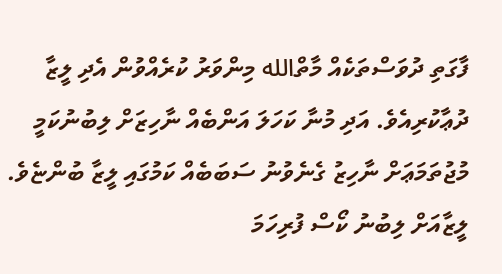ފާގަތި ދުވަސްތަކެއް މާތްالله މިންވަރު ކުރެއްވުން އެދި ލީޒާ ދުޢާކުރިއެވެ. އަދި މުނާ ކަހަލަ އަންބެއް ނާހިޒަށް ލިބުނުކަމީ މުޖުތަމަޢަށް ނާހިޒު ގެނެވުނު ސަބަބެއް ކަމުގައި ލީޒާ ބުންޏެވެ. ލީޒާއަށް ލިބުނު ކޯސް ފުރިހަމަ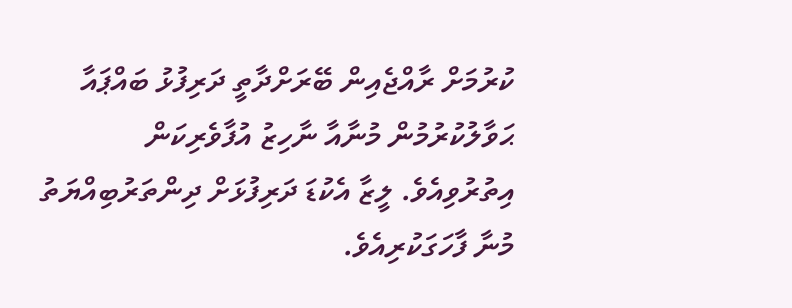ކުރުމަށް ރާއްޖެއިން ބޭރަށްދާތީ ދަރިފުޅު ބައްޕައާ ޙަވާލުކުރުމުން މުނާއާ ނާހިޒު އުފާވެރިކަން އިތުރުވިއެވެ. ލީޒާ އެކުޑަ ދަރިފުޅަށް ދިންތަރުބިއްޔަތު މުނާ ފާހަގަކުރިއެވެ.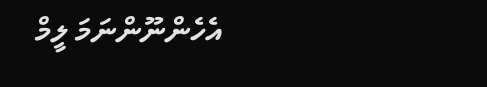އެހެންނޫންނަމަ ލީމް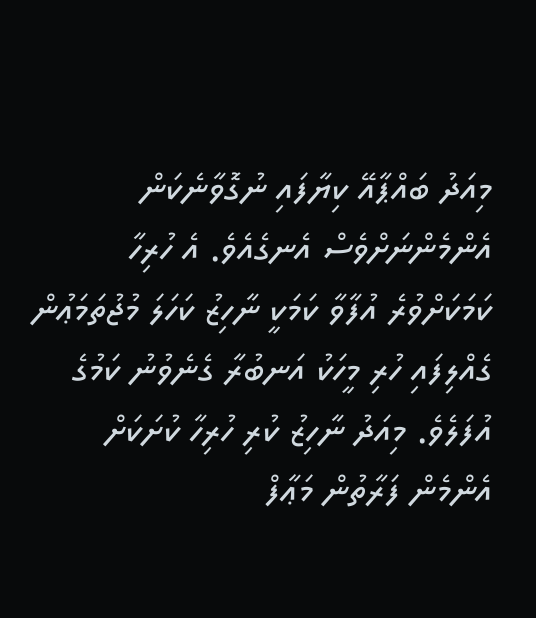މިއަދު ބައްޕާއޭ ކިޔާފައި ނުގޮވާނެކަން އެންމެންނަށްވެސް އެނގެއެވެ. އެ ހުރިހާ ކަމަކަށްވުރެ އުފާވާ ކަމަކީ ނާހިޒު ކަހަލަ މުޖުތަމަޢުން ގެއްލިފައި ހުރި މީހަކު އަނބުރާ ގެނެވުނު ކަމުގެ އުފަލެވެ. މިއަދު ނާހިޒު ކުރި ހުރިހާ ކުށަކަށް އެންމެން ފަރާތުން މަޢާފް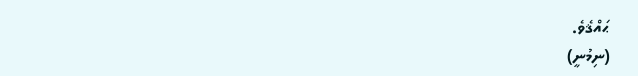ޙައްޤެވެ.
(ނިމުނީ)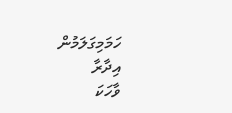ހަމަމިގަލަމުން
އިދާރާ
ވާހަކަ